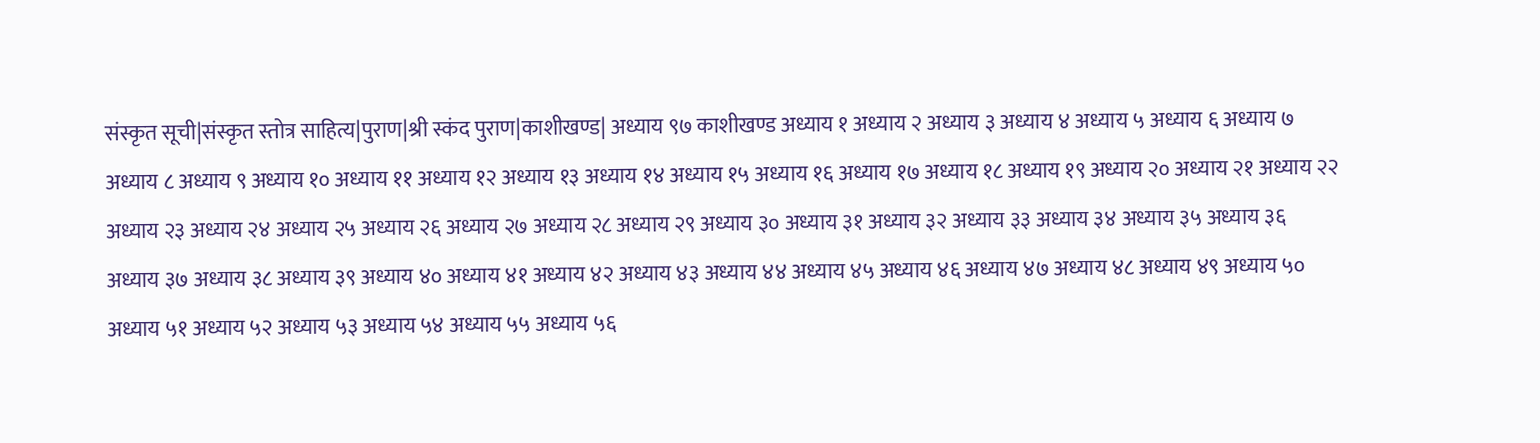संस्कृत सूची|संस्कृत स्तोत्र साहित्य|पुराण|श्री स्कंद पुराण|काशीखण्ड| अध्याय ९७ काशीखण्ड अध्याय १ अध्याय २ अध्याय ३ अध्याय ४ अध्याय ५ अध्याय ६ अध्याय ७ अध्याय ८ अध्याय ९ अध्याय १० अध्याय ११ अध्याय १२ अध्याय १३ अध्याय १४ अध्याय १५ अध्याय १६ अध्याय १७ अध्याय १८ अध्याय १९ अध्याय २० अध्याय २१ अध्याय २२ अध्याय २३ अध्याय २४ अध्याय २५ अध्याय २६ अध्याय २७ अध्याय २८ अध्याय २९ अध्याय ३० अध्याय ३१ अध्याय ३२ अध्याय ३३ अध्याय ३४ अध्याय ३५ अध्याय ३६ अध्याय ३७ अध्याय ३८ अध्याय ३९ अध्याय ४० अध्याय ४१ अध्याय ४२ अध्याय ४३ अध्याय ४४ अध्याय ४५ अध्याय ४६ अध्याय ४७ अध्याय ४८ अध्याय ४९ अध्याय ५० अध्याय ५१ अध्याय ५२ अध्याय ५३ अध्याय ५४ अध्याय ५५ अध्याय ५६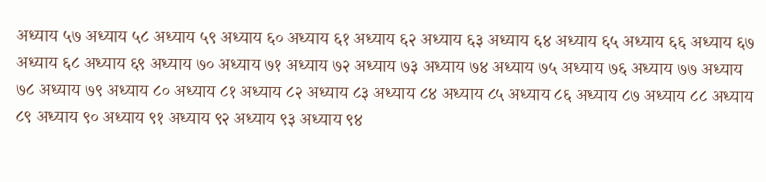अध्याय ५७ अध्याय ५८ अध्याय ५९ अध्याय ६० अध्याय ६१ अध्याय ६२ अध्याय ६३ अध्याय ६४ अध्याय ६५ अध्याय ६६ अध्याय ६७ अध्याय ६८ अध्याय ६९ अध्याय ७० अध्याय ७१ अध्याय ७२ अध्याय ७३ अध्याय ७४ अध्याय ७५ अध्याय ७६ अध्याय ७७ अध्याय ७८ अध्याय ७९ अध्याय ८० अध्याय ८१ अध्याय ८२ अध्याय ८३ अध्याय ८४ अध्याय ८५ अध्याय ८६ अध्याय ८७ अध्याय ८८ अध्याय ८९ अध्याय ९० अध्याय ९१ अध्याय ९२ अध्याय ९३ अध्याय ९४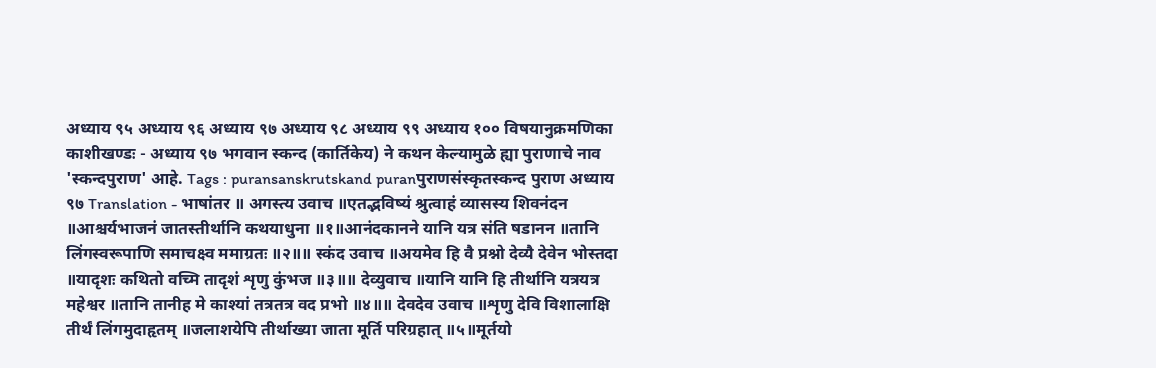अध्याय ९५ अध्याय ९६ अध्याय ९७ अध्याय ९८ अध्याय ९९ अध्याय १०० विषयानुक्रमणिका काशीखण्डः - अध्याय ९७ भगवान स्कन्द (कार्तिकेय) ने कथन केल्यामुळे ह्या पुराणाचे नाव 'स्कन्दपुराण' आहे. Tags : puransanskrutskand puranपुराणसंस्कृतस्कन्द पुराण अध्याय ९७ Translation - भाषांतर ॥ अगस्त्य उवाच ॥एतद्भविष्यं श्रुत्वाहं व्यासस्य शिवनंदन ॥आश्चर्यभाजनं जातस्तीर्थानि कथयाधुना ॥१॥आनंदकानने यानि यत्र संति षडानन ॥तानि लिंगस्वरूपाणि समाचक्ष्व ममाग्रतः ॥२॥॥ स्कंद उवाच ॥अयमेव हि वै प्रश्नो देव्यै देवेन भोस्तदा ॥यादृशः कथितो वच्मि तादृशं शृणु कुंभज ॥३॥॥ देव्युवाच ॥यानि यानि हि तीर्थानि यत्रयत्र महेश्वर ॥तानि तानीह मे काश्यां तत्रतत्र वद प्रभो ॥४॥॥ देवदेव उवाच ॥शृणु देवि विशालाक्षि तीर्थं लिंगमुदाहृतम् ॥जलाशयेपि तीर्थाख्या जाता मूर्ति परिग्रहात् ॥५॥मूर्तयो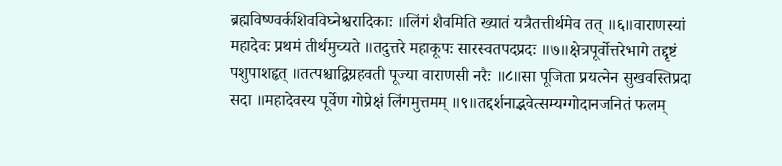ब्रह्मविष्ण्वर्कशिवविघ्नेश्वरादिकाः ॥लिंगं शैवमिति ख्यातं यत्रैतत्तीर्थमेव तत् ॥६॥वाराणस्यां महादेवः प्रथमं तीर्थमुच्यते ॥तदुत्तरे महाकूपः सारस्वतपदप्रदः ॥७॥क्षेत्रपूर्वोत्तरेभागे तद्दृष्टं पशुपाशहृत् ॥तत्पश्चाद्विग्रहवती पूज्या वाराणसी नरैः ॥८॥सा पूजिता प्रयत्नेन सुखवस्तिप्रदा सदा ॥महादेवस्य पूर्वेण गोप्रेक्षं लिंगमुत्तमम् ॥९॥तद्दर्शनाद्भवेत्सम्यग्गोदानजनितं फलम्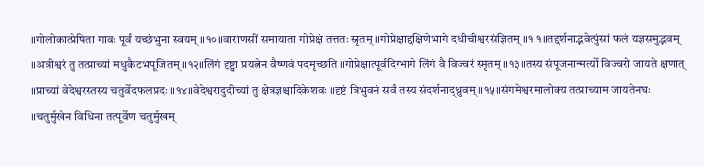॥गोलोकात्प्रेषिता गावः पूर्वं यच्छंभुना स्वयम् ॥१०॥वाराणसीं समायाता गोप्रेक्षं तत्ततः स्नृतम् ॥गोप्रेक्षाद्दक्षिणेभागे दधीचीश्वरसंज्ञितम् ॥१ १॥तद्दर्शनाद्भवेत्पुंसां फलं यज्ञसमुद्भवम् ॥अत्रीश्वरं तु तत्प्राच्यां मधुकैटभपूजितम् ॥१२॥लिंगं दृष्ट्वा प्रयत्नेन वैष्णवं पदमृच्छति ॥गोप्रेक्षात्पूर्वदिग्भागे लिंगं वै विज्वरं स्मृतम् ॥१३॥तस्य संपूजनान्मर्त्यो विज्वरो जायते क्षणात् ॥प्राच्यां वेदेश्वरस्तस्य चतुर्वेदफलप्रदः ॥१४॥वेदेश्वरादुदीच्यां तु क्षेत्रज्ञश्चादिकेशवः ॥दृष्टं त्रिभुवनं सर्वं तस्य संदर्शनाद्ध्रुवम् ॥१५॥संगमेश्वरमालोक्य तत्प्राच्याम जायतेनघः ॥चतुर्मुखेन विधिना तत्पूर्वेण चतुर्मुखम्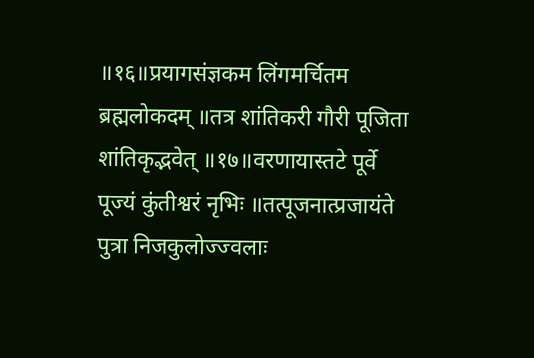॥१६॥प्रयागसंज्ञकम लिंगमर्चितम ब्रह्मलोकदम् ॥तत्र शांतिकरी गौरी पूजिता शांतिकृद्भवेत् ॥१७॥वरणायास्तटे पूर्वे पूज्यं कुंतीश्वरं नृभिः ॥तत्पूजनात्प्रजायंते पुत्रा निजकुलोज्ज्वलाः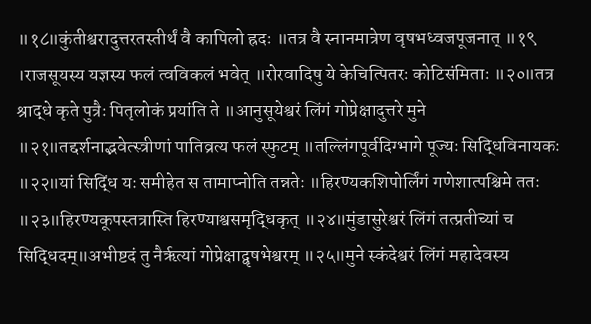॥१८॥कुंतीश्वरादुत्तरतस्तीर्थं वै कापिलो ह्रदः ॥तत्र वै स्नानमात्रेण वृषभध्वजपूजनात् ॥१९ ।राजसूयस्य यज्ञस्य फलं त्वविकलं भवेत् ॥रोरवादिषु ये केचित्पितरः कोटिसंमिताः ॥२०॥तत्र श्राद्धे कृते पुत्रैः पितृलोकं प्रयांति ते ॥आनुसूयेश्वरं लिंगं गोप्रेक्षादुत्तरे मुने ॥२१॥तद्दर्शनाद्भवेत्स्त्रीणां पातिव्रत्य फलं स्फुटम् ॥तल्लिंगपूर्वदिग्भागे पूज्यः सिद्धिविनायकः ॥२२॥यां सिद्धिं यः समीहेत स तामाप्नोति तन्नतेः ॥हिरण्यकशिपोर्लिंगं गणेशात्पश्चिमे ततः ॥२३॥हिरण्यकूपस्तत्रास्ति हिरण्याश्वसमृद्धिकृत् ॥२४॥मुंडासुरेश्वरं लिंगं तत्प्रतीच्यां च सिद्धिदम्॥अभीष्टदं तु नैर्ऋत्यां गोप्रेक्षाद्वृषभेश्वरम् ॥२५॥मुने स्कंदेश्वरं लिंगं महादेवस्य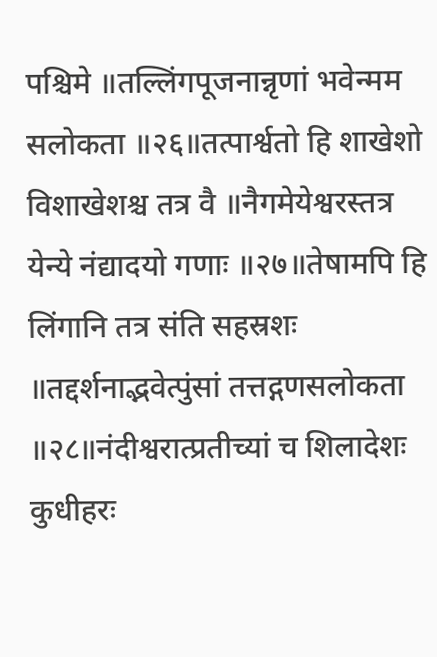पश्चिमे ॥तल्लिंगपूजनान्नृणां भवेन्मम सलोकता ॥२६॥तत्पार्श्वतो हि शाखेशो विशाखेशश्च तत्र वै ॥नैगमेयेश्वरस्तत्र येन्ये नंद्यादयो गणाः ॥२७॥तेषामपि हि लिंगानि तत्र संति सहस्रशः ॥तद्दर्शनाद्भवेत्पुंसां तत्तद्गणसलोकता ॥२८॥नंदीश्वरात्प्रतीच्यां च शिलादेशः कुधीहरः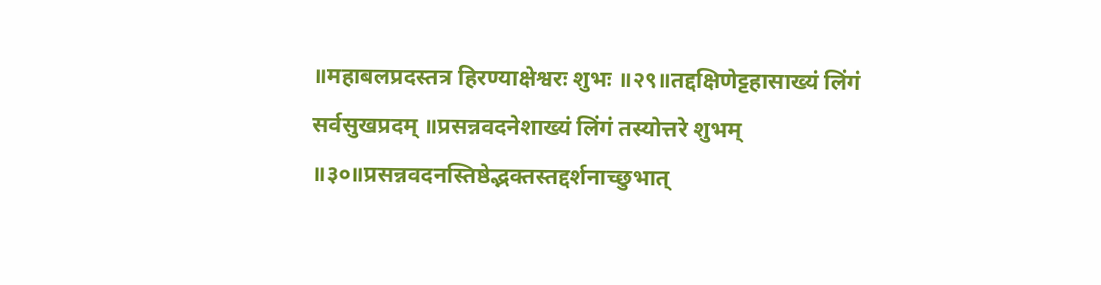॥महाबलप्रदस्तत्र हिरण्याक्षेश्वरः शुभः ॥२९॥तद्दक्षिणेट्टहासाख्यं लिंगं सर्वसुखप्रदम् ॥प्रसन्नवदनेशाख्यं लिंगं तस्योत्तरे शुभम् ॥३०॥प्रसन्नवदनस्तिष्ठेद्भक्तस्तद्दर्शनाच्छुभात्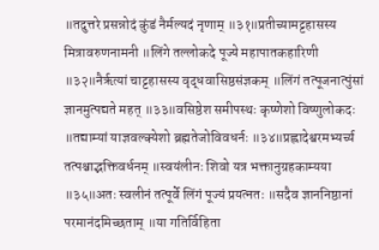॥तदुत्तरे प्रसन्नोदं कुंडं नैर्मल्यदं नृणाम् ॥३१॥प्रतीच्यामट्टहासस्य मित्रावरुणनामनी ॥लिंगे तल्लोकदे पूज्ये महापातकहारिणी ॥३२॥नैर्ऋत्यां चाट्टहासस्य वृद्धवासिष्ठसंज्ञकम् ॥लिंगं तत्पूजनात्पुंसां ज्ञानमुत्पद्यते महत् ॥३३॥वसिष्ठेश समीपस्थः कृष्णेशो विष्णुलोकदः ॥तद्याम्यां याज्ञवल्क्येशो ब्रह्मतेजोविवधर्नः ॥३४॥प्रह्लादेश्वरमभ्यर्च्य तत्पश्चाद्भक्तिवर्धनम् ॥स्वयंलीनः शिवो यत्र भक्तानुग्रहकाम्यया ॥३५॥अतः स्वलीनं तत्पूर्वे लिंगं पूज्यं प्रयत्नतः ॥सदैव ज्ञाननिष्ठानां परमानंदमिच्छताम् ॥या गतिर्विहिता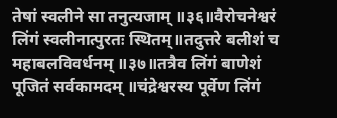तेषां स्वलीने सा तनुत्यजाम् ॥३६॥वैरोचनेश्वरं लिंगं स्वलीनात्पुरतः स्थितम्॥तदुत्तरे बलीशं च महाबलविवर्धनम् ॥३७॥तत्रैव लिंगं बाणेशं पूजितं सर्वकामदम् ॥चंद्रेश्वरस्य पूर्वेण लिंगं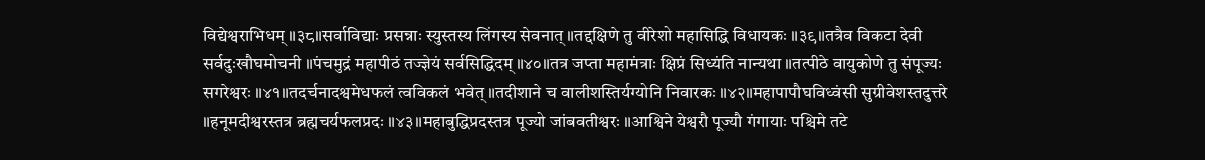विद्येश्वराभिधम् ॥३८॥सर्वाविद्याः प्रसन्नाः स्युस्तस्य लिंगस्य सेवनात् ॥तद्दक्षिणे तु वीरेशो महासिद्धि विधायकः ॥३९॥तत्रैव विकटा देवी सर्वदुःखौघमोचनी ॥पंचमुद्रं महापीठं तज्ज्ञेयं सर्वसिद्धिदम् ॥४०॥तत्र जप्ता महामंत्राः क्षिप्रं सिध्यंति नान्यथा ॥तत्पीठे वायुकोणे तु संपूज्यः सगरेश्वरः ॥४१॥तदर्चनादश्वमेधफलं त्वविकलं भवेत् ॥तदीशाने च वालीशस्तिर्यग्योनि निवारकः ॥४२॥महापापौघविध्वंसी सुग्रीवेशस्तदुत्तरे ॥हनूमदीश्वरस्तत्र ब्रह्मचर्यफलप्रदः ॥४३॥महाबुद्धिप्रदस्तत्र पूज्यो जांबवतीश्वरः ॥आश्विने येश्वरौ पूज्यौ गंगायाः पश्चिमे तटे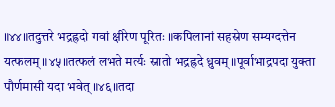॥४४॥तदुत्तरे भद्रह्रदो गवां क्षीरेण पूरितः ॥कपिलानां सहस्रेण सम्यग्दत्तेन यत्फलम् ॥४५॥तत्फलं लभते मर्त्यः स्नातो भद्रह्रदे ध्रुवम् ॥पूर्वाभाद्रपदा युक्ता पौर्णमासी यदा भवेत् ॥४६॥तदा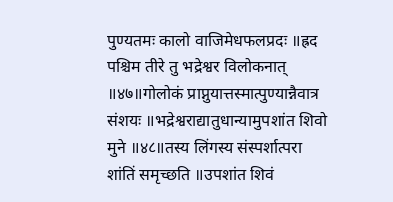पुण्यतमः कालो वाजिमेधफलप्रदः ॥ह्रद पश्चिम तीरे तु भद्रेश्वर विलोकनात् ॥४७॥गोलोकं प्राप्नुयात्तस्मात्पुण्यान्नैवात्र संशयः ॥भद्रेश्वराद्यातुधान्यामुपशांत शिवो मुने ॥४८॥तस्य लिंगस्य संस्पर्शात्परा शांतिं समृच्छति ॥उपशांत शिवं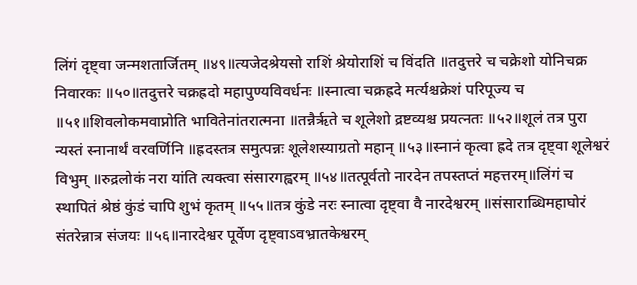लिंगं दृष्ट्वा जन्मशतार्जितम् ॥४९॥त्यजेदश्रेयसो राशिं श्रेयोराशिं च विंदति ॥तदुत्तरे च चक्रेशो योनिचक्र निवारकः ॥५०॥तदुत्तरे चक्रह्रदो महापुण्यविवर्धनः ॥स्नात्वा चक्रह्रदे मर्त्यश्चक्रेशं परिपूज्य च ॥५१॥शिवलोकमवाप्नोति भावितेनांतरात्मना ॥तन्नैर्ऋते च शूलेशो द्रष्टव्यश्च प्रयत्नतः ॥५२॥शूलं तत्र पुरा न्यस्तं स्नानार्थं वरवर्णिनि ॥ह्रदस्तत्र समुत्पन्नः शूलेशस्याग्रतो महान् ॥५३॥स्नानं कृत्वा ह्रदे तत्र दृष्ट्वा शूलेश्वरं विभुम् ॥रुद्रलोकं नरा यांति त्यक्त्वा संसारगह्वरम् ॥५४॥तत्पूर्वतो नारदेन तपस्तप्तं महत्तरम्॥लिंगं च स्थापितं श्रेष्ठं कुंडं चापि शुभं कृतम् ॥५५॥तत्र कुंडे नरः स्नात्वा दृष्ट्वा वै नारदेश्वरम् ॥संसाराब्धिमहाघोरं संतरेन्नात्र संजयः ॥५६॥नारदेश्वर पूर्वेण दृष्ट्वाऽवभ्रातकेश्वरम्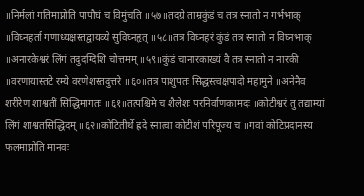॥निर्मलां गतिमाप्नोति पापौघं च विमुंचति ॥५७॥तदग्रे ताम्रकुंडं च तत्र स्नातो न गर्भभाक् ॥विघ्नहर्ता गणाध्यक्षस्तद्वायव्ये सुविघ्नहृत् ॥५८॥तत्र विघ्नहरं कुंडं तत्र स्नातो न विघ्नभाक् ॥अनारकेश्वरं लिंगं तदुदग्दिशि चोत्तमम् ॥५९॥कुंडं चानारकाख्यं वै तत्र स्नातो न नारकी ॥वरणायास्तटे रम्ये वरणेशस्तदुत्तरे ॥६०॥तत्र पाशुपतः सिद्धस्त्वक्षपादो महामुने ॥अनेनैव शरीरेण शाश्वतीं सिद्धिमागतः ॥६१॥तत्पश्चिमे च शैलेशः परनिर्वाणकामदः ॥कोटीश्वरं तु तद्याम्यां लिंगं शाश्वतसिद्धिदम् ॥६२॥कोटितीर्थे ह्रदे स्नात्वा कोटीशं परिपूज्य च ॥गवां कोटिप्रदानस्य फलमाप्नोति मानवः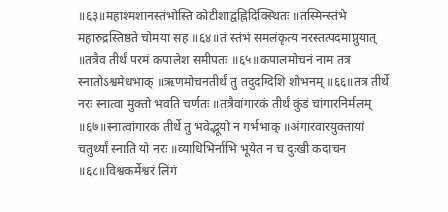॥६३॥महाश्मशानस्तंभोस्ति कोटीशाद्वह्निदिक्स्थितः ॥तस्मिन्स्तंभे महारुद्रस्तिष्ठते चोमया सह ॥६४॥तं स्तंभं समलंकृत्य नरस्तत्पदमाप्नुयात् ॥तत्रैव तीर्थं परमं कपालेश समीपतः ॥६५॥कपालमोचनं नाम तत्र स्नातोऽश्वमेधभाक् ॥ऋणमोचनतीर्थं तु तदुदग्दिशि शोभनम् ॥६६॥तत्र तीर्थे नरः स्नात्वा मुक्तो भवति चर्णतः ॥तत्रैवांगारकं तीर्थं कुंडं चांगारनिर्मलम् ॥६७॥स्नात्वांगारक तीर्थे तु भवेद्भूयो न गर्भभाक् ॥अंगारवारयुक्तायां चतुर्थ्यां स्नाति यो नरः ॥व्याधिभिर्नाभि भूयेत न च दुःखी कदाचन ॥६८॥विश्वकर्मेश्वरं लिंगं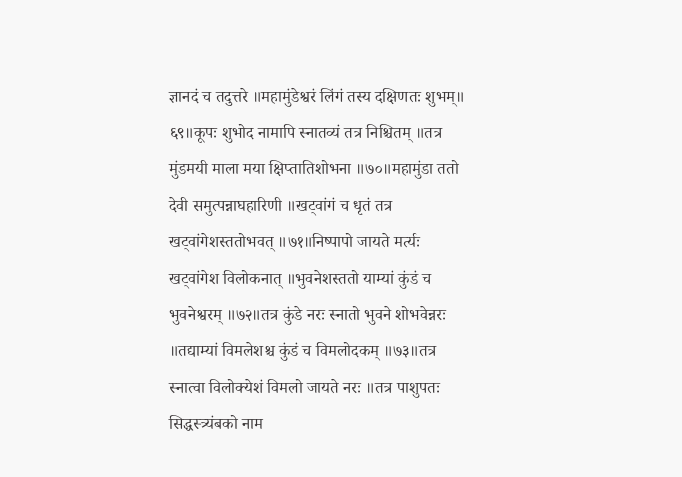ज्ञानदं च तदुत्तरे ॥महामुंडेश्वरं लिंगं तस्य दक्षिणतः शुभम्॥ ६९॥कूपः शुभोद नामापि स्नातव्यं तत्र निश्चितम् ॥तत्र मुंडमयी माला मया क्षिप्तातिशोभना ॥७०॥महामुंडा ततो देवी समुत्पन्नाघहारिणी ॥खट्वांगं च धृतं तत्र खट्वांगेशस्ततोभवत् ॥७१॥निष्पापो जायते मर्त्यः खट्वांगेश विलोकनात् ॥भुवनेशस्ततो याम्यां कुंडं च भुवनेश्वरम् ॥७२॥तत्र कुंडे नरः स्नातो भुवने शोभवेन्नरः ॥तद्याम्यां विमलेशश्च कुंडं च विमलोदकम् ॥७३॥तत्र स्नात्वा विलोक्येशं विमलो जायते नरः ॥तत्र पाशुपतः सिद्धस्त्र्यंबको नाम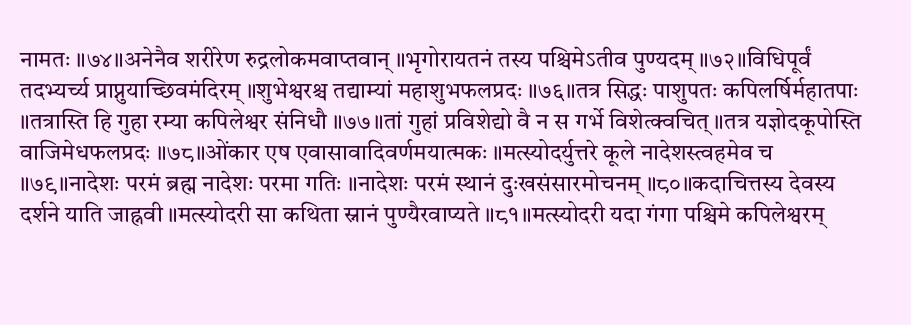नामतः ॥७४॥अनेनैव शरीरेण रुद्रलोकमवाप्तवान् ॥भृगोरायतनं तस्य पश्चिमेऽतीव पुण्यदम् ॥७२॥विधिपूर्वं तदभ्यर्च्य प्राप्नुयाच्छिवमंदिरम् ॥शुभेश्वरश्च तद्याम्यां महाशुभफलप्रदः ॥७६॥तत्र सिद्धः पाशुपतः कपिलर्षिर्महातपाः ॥तत्रास्ति हि गुहा रम्या कपिलेश्वर संनिधौ ॥७७॥तां गुहां प्रविशेद्यो वै न स गर्भे विशेत्क्वचित् ॥तत्र यज्ञोदकूपोस्ति वाजिमेधफलप्रदः ॥७८॥ओंकार एष एवासावादिवर्णमयात्मकः ॥मत्स्योदर्युत्तरे कूले नादेशस्त्वहमेव च ॥७९॥नादेशः परमं ब्रह्म नादेशः परमा गतिः ॥नादेशः परमं स्थानं दुःखसंसारमोचनम् ॥८०॥कदाचित्तस्य देवस्य दर्शने याति जाह्नवी ॥मत्स्योदरी सा कथिता स्नानं पुण्यैरवाप्यते ॥८१॥मत्स्योदरी यदा गंगा पश्चिमे कपिलेश्वरम्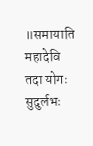॥समायाति महादेवि तदा योगः सुदुर्लभः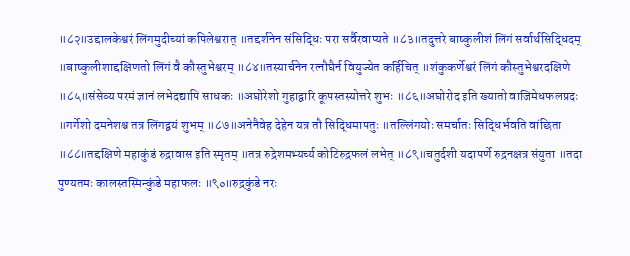॥८२॥उद्दालकेश्वरं लिंगमुदीच्यां कपिलेश्वरात् ॥तद्दर्शनेन संसिद्धिः परा सर्वैरवाप्यते ॥८३॥तदुत्तरे बाष्कुलीशं लिंगं सर्वार्थसिद्धिदम् ॥बाष्कुलीशाद्दक्षिणतो लिंगं वै कौस्तुभेश्वरम् ॥८४॥तस्यार्चनेन रत्नौघैर्न वियुज्येत कर्हिचित् ॥शंकुकर्णेश्वरं लिंगं कौस्तुभेश्वरदक्षिणे ॥८५॥संसेव्य परमं ज्ञानं लभेदद्यापि साधकः ॥अघोरेशो गुहाद्वारि कूपस्तस्योत्तरे शुभः ॥८६॥अघोरोद इति ख्यातो वाजिमेधफलप्रदः ॥गर्गेशो दमनेशश्च तत्र लिंगद्वयं शुभम् ॥८७॥अनेनैवेह देहेन यत्र तौ सिद्धिमापतुः ॥तल्लिंगयोः समर्चातः सिद्धिर्भवति वांछिता ॥८८॥तद्दक्षिणे महाकुंडं रुद्रावास इति स्मृतम् ॥तत्र रुद्रेशमभ्यर्च्य कोटिरुद्रफलं लभेत् ॥८९॥चतुर्दशी यदापर्णे रुद्रनक्षत्र संयुता ॥तदा पुण्यतमः कालस्तस्मिन्कुंडे महाफलः ॥९०॥रुद्रकुंडे नरः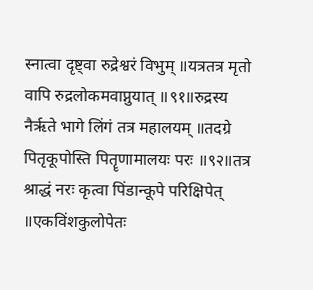स्नात्वा दृष्ट्वा रुद्रेश्वरं विभुम् ॥यत्रतत्र मृतो वापि रुद्रलोकमवाप्नुयात् ॥९१॥रुद्रस्य नैर्ऋते भागे लिंगं तत्र महालयम् ॥तदग्रे पितृकूपोस्ति पितॄणामालयः परः ॥९२॥तत्र श्राद्धं नरः कृत्वा पिंडान्कूपे परिक्षिपेत् ॥एकविंशकुलोपेतः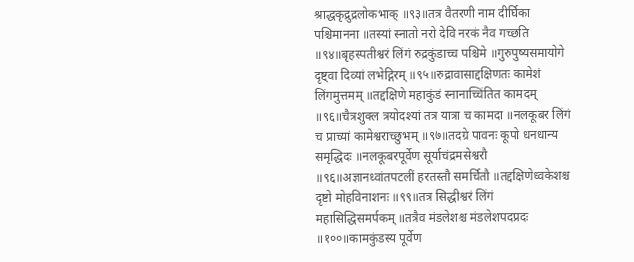श्राद्धकृद्रुद्रलोकभाक् ॥९३॥तत्र वैतरणी नाम दीर्घिका पश्चिमानना ॥तस्यां स्नातो नरो देवि नरकं नैव गच्छति ॥९४॥बृहस्पतीश्वरं लिंगं रुद्रकुंडाच्च पश्चिमे ॥गुरुपुष्यसमायोगे दृष्ट्वा दिव्यां लभेद्गिरम् ॥९५॥रुद्रावासाद्दक्षिणतः कामेशं लिंगमुत्तमम् ॥तद्दक्षिणे महाकुंडं स्नानाच्चिंतित कामदम् ॥९६॥चैत्रशुक्ल त्रयोदश्यां तत्र यात्रा च कामदा ॥नलकूबर लिंगं च प्राच्यां कामेश्वराच्छुभम् ॥९७॥तदग्रे पावनः कूपो धनधान्य समृद्धिदः ॥नलकूबरपूर्वेण सूर्याचंद्रमसेश्वरौ ॥९६॥अज्ञानध्वांतपटलीं हरतस्तौ समर्चितौ ॥तद्दक्षिणेध्वकेशश्च दृष्टो मोहविनाशनः ॥९९॥तत्र सिद्धीश्वरं लिंगं महासिद्धिसमर्पकम् ॥तत्रैव मंडलेशश्च मंडलेशपदप्रदः ॥१००॥कामकुंडस्य पूर्वेण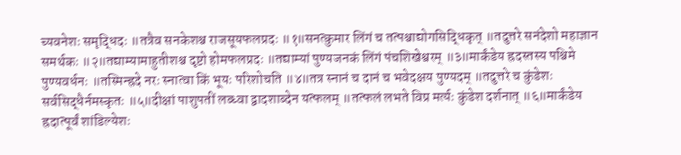च्यवनेशः समृद्धिदः ॥तत्रैव सनकेशश्च राजसूयफलप्रदः ॥१॥सनत्कुमार लिंगं च तत्पश्चाद्योगसिद्धिकृत् ॥तदुत्तरे सनंदेशो महाज्ञान समर्थकः ॥२॥तद्याम्यामाहुतीशश्च दृष्टो होमफलप्रदः ॥तद्याम्यां पुण्यजनकं लिंगं पंचशिखेश्वरम् ॥३॥मार्कंडेय ह्रदस्तस्य पश्चिमे पुण्यवर्धनः ॥तस्मिन्ह्रदे नरः स्नात्वा किं भूयः परिशोचति ॥४॥तत्र स्नानं च दानं च भवेदक्षय पुण्यदम् ॥तदुत्तरे च कुंडेशः सर्वसिद्धैर्नमस्कृतः ॥५॥दीक्षां पाशुपतीं लब्ध्वा द्वादशाब्देन यत्फलम् ॥तत्फलं लभते विप्र मर्त्यः कुंडेश दर्शनात् ॥६॥मार्कंडेय ह्रदात्पूर्वं शांडिल्येशः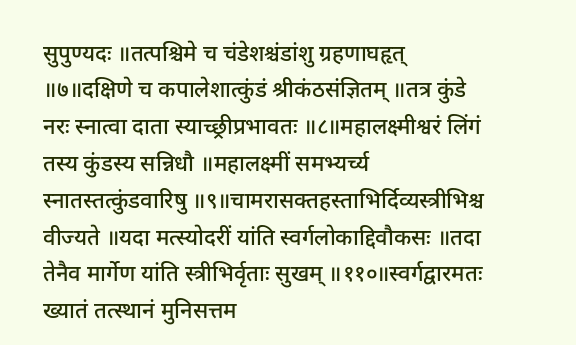सुपुण्यदः ॥तत्पश्चिमे च चंडेशश्चंडांशु ग्रहणाघहृत् ॥७॥दक्षिणे च कपालेशात्कुंडं श्रीकंठसंज्ञितम् ॥तत्र कुंडे नरः स्नात्वा दाता स्याच्छ्रीप्रभावतः ॥८॥महालक्ष्मीश्वरं लिंगं तस्य कुंडस्य सन्निधौ ॥महालक्ष्मीं समभ्यर्च्य स्नातस्तत्कुंडवारिषु ॥९॥चामरासक्तहस्ताभिर्दिव्यस्त्रीभिश्च वीज्यते ॥यदा मत्स्योदरीं यांति स्वर्गलोकाद्दिवौकसः ॥तदा तेनैव मार्गेण यांति स्त्रीभिर्वृताः सुखम् ॥११०॥स्वर्गद्वारमतः ख्यातं तत्स्थानं मुनिसत्तम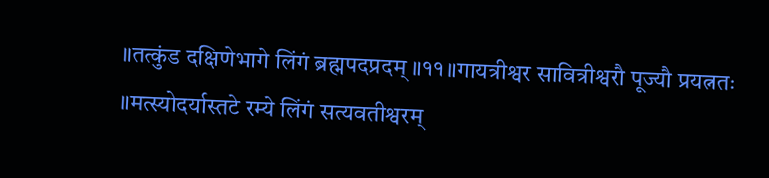॥तत्कुंड दक्षिणेभागे लिंगं ब्रह्मपदप्रदम् ॥११॥गायत्रीश्वर सावित्रीश्वरौ पूज्यौ प्रयत्नतः ॥मत्स्योदर्यास्तटे रम्ये लिंगं सत्यवतीश्वरम्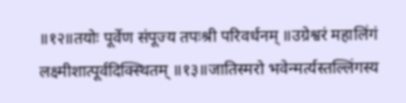॥१२॥तयोः पूर्वेण संपूज्य तपःश्री परिवर्धनम् ॥उग्रेश्वरं महालिंगं लक्ष्मीशात्पूर्वदिक्स्थितम् ॥१३॥जातिस्मरो भवेन्मर्त्यस्तल्लिंगस्य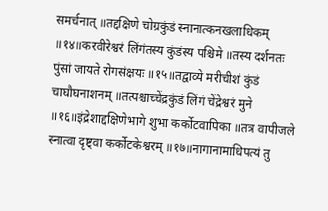समर्चनात् ॥तद्दक्षिणे चोग्रकुंडं स्नानात्कनखलाधिकम् ॥१४॥करवीरेश्वरं लिंगंतस्य कुंडंस्य पश्चिमे ॥तस्य दर्शनतः पुंसां जायते रोगसंक्षयः ॥१५॥तद्वाव्ये मरीचीशं कुंडं चाघौघनाशनम् ॥तत्पश्चाच्चेंद्रकुंडं लिंगं चेंद्रेश्वरं मुने ॥१६॥इंद्रेशाद्दक्षिणेभागे शुभा कर्कोटवापिका ॥तत्र वापीजले स्नात्वा दृष्ट्वा कर्कोटकेश्वरम् ॥१७॥नागानामाधिपत्यं तु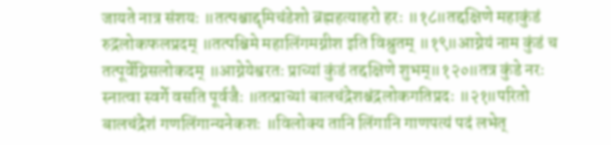जायते नात्र संशयः ॥तत्पश्चाद्दृमिचंडेशो ब्रह्महत्याहरो हरः ॥१८॥तद्दक्षिणे महाकुंडं रुद्रलोकफलप्रदम् ॥तत्पश्चिमे महालिंगमग्नीश इति विश्रुतम् ॥१९॥आग्नेयं नाम कुंडं च तत्पूर्वेग्निसलोकदम् ॥आग्नेयेश्वरतः प्राच्यां कुंडं तद्दक्षिणे शुभम्॥१२०॥तत्र कुंडे नरः स्नात्वा स्वर्गे वसति पूर्वजैः ॥तत्प्राच्यां बालचंद्रेशश्चंद्रलोकगतिप्रदः ॥२१॥परितो बालचंद्रेशं गणलिंगान्यनेकशः ॥विलोक्य तानि लिंगानि गाणपत्यं पदं लभेत्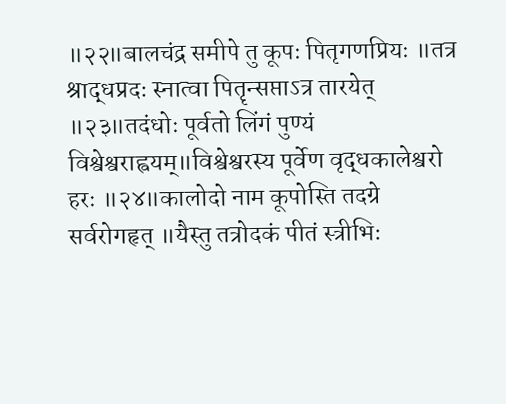॥२२॥बालचंद्र समीपे तु कूपः पितृगणप्रियः ॥तत्र श्राद्धप्रदः स्नात्वा पितॄन्सप्ताऽत्र तारयेत् ॥२३॥तदंधोः पूर्वतो लिंगं पुण्यं विश्वेश्वराह्वयम्॥विश्वेश्वरस्य पूर्वेण वृद्धकालेश्वरो हरः ॥२४॥कालोदो नाम कूपोस्ति तदग्रे सर्वरोगहृत् ॥यैस्तु तत्रोदकं पीतं स्त्रीभिः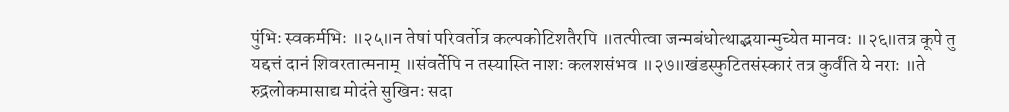पुंभिः स्वकर्मभिः ॥२५॥न तेषां परिवर्तोत्र कल्पकोटिशतैरपि ॥तत्पीत्वा जन्मबंधोत्थाद्भयान्मुच्येत मानवः ॥२६॥तत्र कूपे तु यद्दत्तं दानं शिवरतात्मनाम् ॥संवर्तेपि न तस्यास्ति नाशः कलशसंभव ॥२७॥खंडस्फुटितसंस्कारं तत्र कुर्वंति ये नराः ॥ते रुद्रलोकमासाद्य मोदंते सुखिनः सदा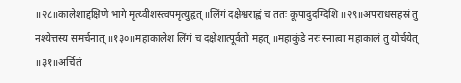॥२८॥कालेशाद्दक्षिणे भागे मृत्य्वीशस्त्वपमृत्युहृत् ॥लिंगं दक्षेश्वराह्वं च ततः कूपादुदग्दिशि ॥२९॥अपराधसहस्रं तु नश्येत्तस्य समर्चनात् ॥१३०॥महाकालेश लिंगं च दक्षेशात्पूर्वतो महत् ॥महाकुंडे नरः स्नात्वा महाकालं तु योर्चयेत् ॥३१॥अर्चितं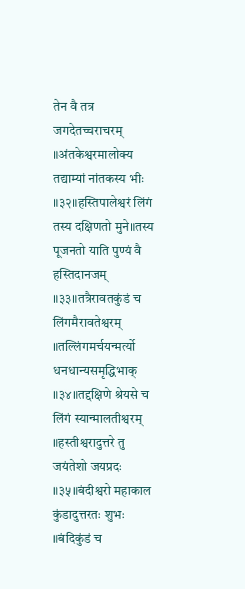तेन वै तत्र जगदेतच्चराचरम् ॥अंतकेश्वरमालोक्य तद्याम्यां नांतकस्य भीः ॥३२॥हस्तिपालेश्वरं लिंगं तस्य दक्षिणतो मुने॥तस्य पूजनतो याति पुण्यं वै हस्तिदानजम् ॥३३॥तत्रैरावतकुंडं च लिंगमैरावतेश्वरम् ॥तल्लिंगमर्चयन्मर्त्यो धनधान्यसमृद्धिभाक् ॥३४॥तद्दक्षिणे श्रेयसे च लिंगं स्यान्मालतीश्वरम् ॥हस्तीश्वरादुत्तरे तु जयंतेशो जयप्रदः ॥३५॥बंदीश्वरो महाकाल कुंडादुत्तरतः शुभः ॥बंदिकुंडं च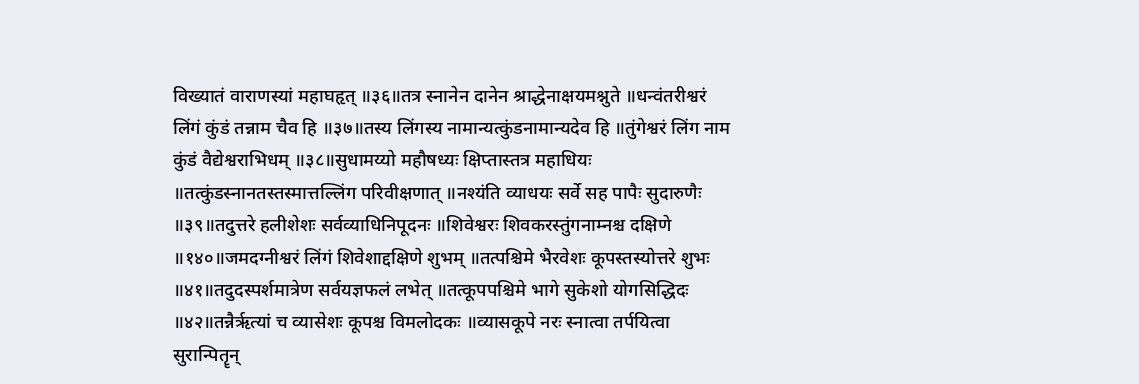विख्यातं वाराणस्यां महाघहृत् ॥३६॥तत्र स्नानेन दानेन श्राद्धेनाक्षयमश्नुते ॥धन्वंतरीश्वरं लिंगं कुंडं तन्नाम चैव हि ॥३७॥तस्य लिंगस्य नामान्यत्कुंडनामान्यदेव हि ॥तुंगेश्वरं लिंग नाम कुंडं वैद्येश्वराभिधम् ॥३८॥सुधामय्यो महौषध्यः क्षिप्तास्तत्र महाधियः ॥तत्कुंडस्नानतस्तस्मात्तल्लिंग परिवीक्षणात् ॥नश्यंति व्याधयः सर्वे सह पापैः सुदारुणैः ॥३९॥तदुत्तरे हलीशेशः सर्वव्याधिनिपूदनः ॥शिवेश्वरः शिवकरस्तुंगनाम्नश्च दक्षिणे ॥१४०॥जमदग्नीश्वरं लिंगं शिवेशाद्दक्षिणे शुभम् ॥तत्पश्चिमे भैरवेशः कूपस्तस्योत्तरे शुभः ॥४१॥तदुदस्पर्शमात्रेण सर्वयज्ञफलं लभेत् ॥तत्कूपपश्चिमे भागे सुकेशो योगसिद्धिदः ॥४२॥तन्नैर्ऋत्यां च व्यासेशः कूपश्च विमलोदकः ॥व्यासकूपे नरः स्नात्वा तर्पयित्वा सुरान्पितॄन्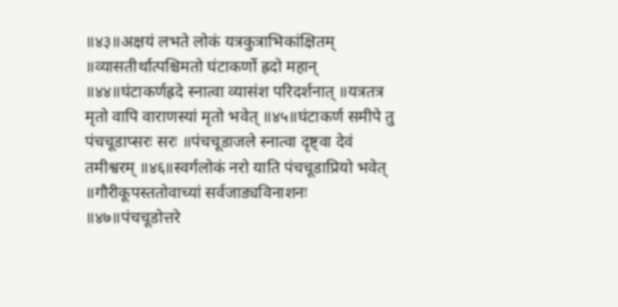॥४३॥अक्षयं लभते लोकं यत्रकुत्राभिकांक्षितम् ॥व्यासतीर्थात्पश्चिमतो घंटाकर्णो ह्रदो महान् ॥४४॥घंटाकर्णह्रदे स्नात्वा व्यासंश परिदर्शनात् ॥यत्रतत्र मृतो वापि वाराणस्यां मृतो भवेत् ॥४५॥घंटाकर्ण समीपे तु पंचचूडाप्सरः सरः ॥पंचचूडाजले स्नात्वा दृष्ट्वा देवं तमीश्वरम् ॥४६॥स्वर्गलोकं नरो याति पंचचूडाप्रियो भवेत् ॥गौरीकूपस्ततोवाच्यां सर्वजाड्यविनाशनः ॥४७॥पंचचूडोत्तरे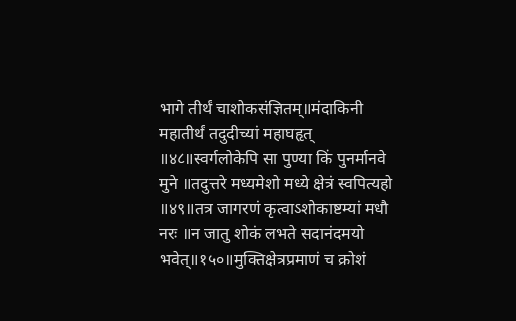भागे तीर्थं चाशोकसंज्ञितम्॥मंदाकिनी महातीर्थं तदुदीच्यां महाघहृत् ॥४८॥स्वर्गलोकेपि सा पुण्या किं पुनर्मानवे मुने ॥तदुत्तरे मध्यमेशो मध्ये क्षेत्रं स्वपित्यहो ॥४९॥तत्र जागरणं कृत्वाऽशोकाष्टम्यां मधौ नरः ॥न जातु शोकं लभते सदानंदमयो भवेत्॥१५०॥मुक्तिक्षेत्रप्रमाणं च क्रोशं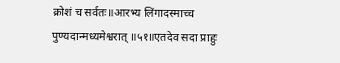क्रोशं च सर्वतः॥आरभ्य लिंगादस्माच्च पुण्यदान्मध्यमेश्वरात् ॥५१॥एतदेव सदा प्राहुः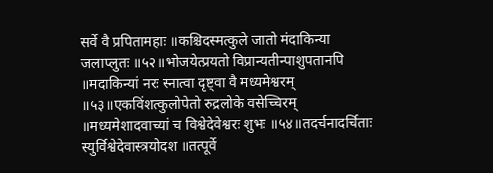सर्वे वै प्रपितामहाः ॥कश्चिदस्मत्कुले जातो मंदाकिन्या जलाप्लुतः ॥५२॥भोजयेत्प्रयतो विप्रान्यतीन्पाशुपतानपि ॥मदाकिन्यां नरः स्नात्वा दृष्ट्वा वै मध्यमेश्वरम् ॥५३॥एकविंशत्कुलोपेतो रुद्रलोके वसेच्चिरम् ॥मध्यमेशादवाच्यां च विश्वेदेवेश्वरः शुभः ॥५४॥तदर्चनादर्चिताः स्युर्विश्वेदेवास्त्रयोदश ॥तत्पूर्वे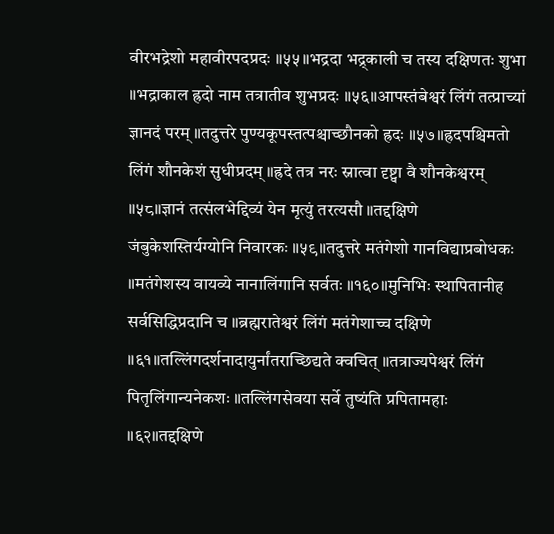वीरभद्रेशो महावीरपदप्रदः ॥५५॥भद्रदा भद्र्काली च तस्य दक्षिणतः शुभा ॥भद्राकाल ह्रदो नाम तत्रातीव शुभप्रदः ॥५६॥आपस्तंबेश्वरं लिंगं तत्प्राच्यां ज्ञानदं परम् ॥तदुत्तरे पुण्यकूपस्तत्पश्चाच्छौनको ह्रदः ॥५७॥ह्रदपश्चिमतो लिंगं शौनकेशं सुधीप्रदम् ॥ह्रदे तत्र नरः स्नात्वा दृष्ट्वा वै शौनकेश्वरम् ॥५८॥ज्ञानं तत्संलभेद्दिव्यं येन मृत्युं तरत्यसौ ॥तद्दक्षिणे जंबुकेशस्तिर्यग्योनि निवारकः ॥५९॥तदुत्तरे मतंगेशो गानविद्याप्रबोधकः ॥मतंगेशस्य वायव्ये नानालिंगानि सर्वतः ॥१६०॥मुनिभिः स्थापितानीह सर्वसिद्धिप्रदानि च ॥ब्रह्मरातेश्वरं लिंगं मतंगेशाच्च दक्षिणे ॥६१॥तल्लिंगदर्शनादायुर्नांतराच्छिद्यते क्वचित् ॥तत्राज्यपेश्वरं लिंगं पितृलिंगान्यनेकशः ॥तल्लिंगसेवया सर्वे तुष्यंति प्रपितामहाः ॥६२॥तद्दक्षिणे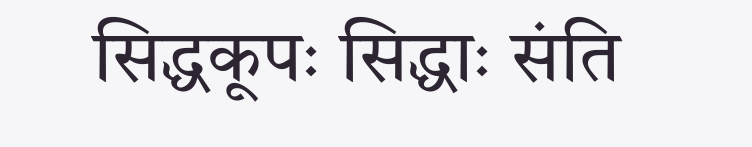सिद्धकूपः सिद्धाः संति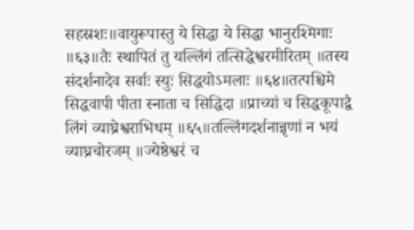सहस्रशः॥वायुरूपास्तु ये सिद्धा ये सिद्धा भानुरश्मिगाः ॥६३॥तैः स्थापितं तु यल्लिंगं तत्सिद्धेश्वरमीरितम् ॥तस्य संदर्शनादेव सर्वाः स्युः सिद्धयोऽमलाः ॥६४॥तत्पश्चिमे सिद्धवापी पीता स्नाता च सिद्धिदा ॥प्राच्यां च सिद्धकूपाद्वै लिंगं व्याघ्रेश्वराभिधम् ॥६५॥तल्लिंगदर्शनान्नृणां न भयं व्याघ्रचोरजम् ॥ज्येष्ठेश्वरं च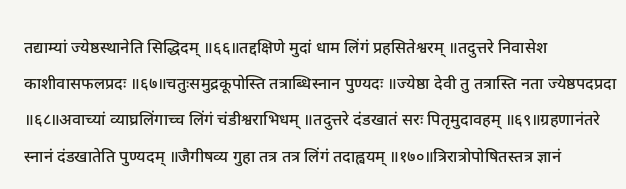तद्याम्यां ज्येष्ठस्थानेति सिद्धिदम् ॥६६॥तद्दक्षिणे मुदां धाम लिंगं प्रहसितेश्वरम् ॥तदुत्तरे निवासेश काशीवासफलप्रदः ॥६७॥चतुःसमुद्रकूपोस्ति तत्राब्धिस्नान पुण्यदः ॥ज्येष्ठा देवी तु तत्रास्ति नता ज्येष्ठपदप्रदा ॥६८॥अवाच्यां व्याघ्रलिंगाच्च लिंगं चंडीश्वराभिधम् ॥तदुत्तरे दंडखातं सरः पितृमुदावहम् ॥६९॥ग्रहणानंतरे स्नानं दंडखातेति पुण्यदम् ॥जैगीषव्य गुहा तत्र तत्र लिंगं तदाह्वयम् ॥१७०॥त्रिरात्रोपोषितस्तत्र ज्ञानं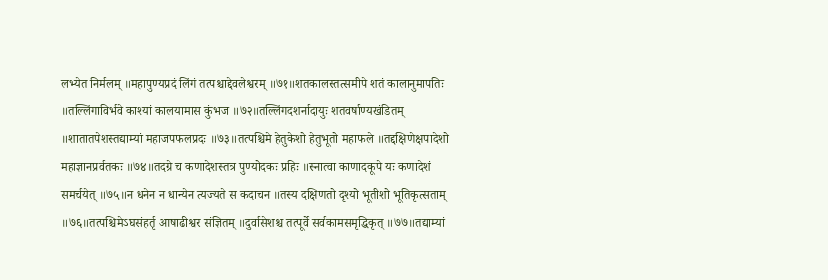लभ्येत निर्मलम् ॥महापुण्यप्रदं लिंगं तत्पश्चाद्देवलेश्वरम् ॥७१॥शतकालस्तत्समीपे शतं कालानुमापतिः ॥तल्लिंगाविर्भवे काश्यां कालयामास कुंभज ॥७२॥तल्लिंगदशर्नादायुः शतवर्षाण्यखंडितम् ॥शातातपेशस्तद्याम्यां महाजपफलप्रदः ॥७३॥तत्पश्चिमे हेतुकेशो हेतुभूतो महाफले ॥तद्दक्षिणेक्षपादेशो महाज्ञानप्रर्वतकः ॥७४॥तदग्रे च कणादेशस्तत्र पुण्योदकः प्रहिः ॥स्नात्वा काणादकूपे यः कणादेशं समर्चयेत् ॥७५॥न धनेन न धान्येन त्यज्यते स कदाचन ॥तस्य दक्षिणतो दृश्यो भूतीशो भूतिकृत्सताम् ॥७६॥तत्पश्चिमेऽघसंहर्तृ आषाढीश्वर संज्ञितम् ॥दुर्वासेशश्च तत्पूर्वे सर्वकामसमृद्धिकृत् ॥७७॥तद्याम्यां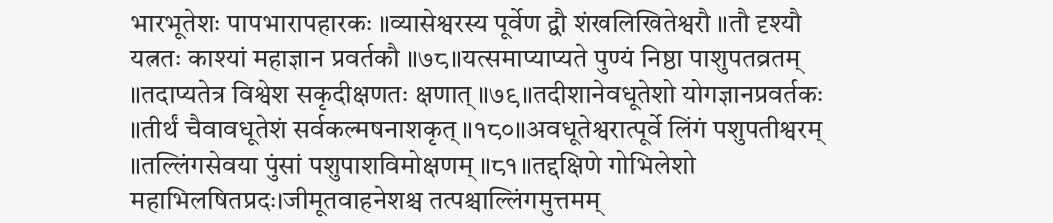भारभूतेशः पापभारापहारकः ॥व्यासेश्वरस्य पूर्वेण द्वौ शंखलिखितेश्वरौ ॥तौ दृश्यौ यत्नतः काश्यां महाज्ञान प्रवर्तकौ ॥७८॥यत्समाप्याप्यते पुण्यं निष्ठा पाशुपतव्रतम् ॥तदाप्यतेत्र विश्वेश सकृदीक्षणतः क्षणात् ॥७९॥तदीशानेवधूतेशो योगज्ञानप्रवर्तकः ॥तीर्थं चैवावधूतेशं सर्वकल्मषनाशकृत् ॥१८०॥अवधूतेश्वरात्पूर्वे लिंगं पशुपतीश्वरम् ॥तल्लिंगसेवया पुंसां पशुपाशविमोक्षणम् ॥८१॥तद्दक्षिणे गोभिलेशो महाभिलषितप्रदः।जीमूतवाहनेशश्च तत्पश्चाल्लिंगमुत्तमम्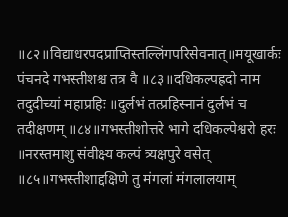॥८२॥विद्याधरपदप्राप्तिस्तल्लिंगपरिसेवनात्॥मयूखार्कः पंचनदे गभस्तीशश्च तत्र वै ॥८३॥दधिकल्पह्रदो नाम तदुदीच्यां महाप्रहिः ॥दुर्लभं तत्प्रहिस्नानं दुर्लभं च तदीक्षणम् ॥८४॥गभस्तीशोत्तरे भागे दधिकल्पेश्वरो हरः ॥नरस्तमाशु संवीक्ष्य कल्पं त्र्यक्षपुरे वसेत् ॥८५॥गभस्तीशाद्दक्षिणे तु मंगलां मंगलालयाम्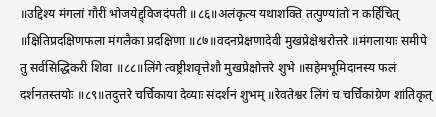॥उद्दिश्य मंगलां गौरीं भोजयेद्द्विजदंपती ॥८६॥अलंकृत्य यथाशक्ति तत्पुण्यांतो न कर्हिचित् ॥क्षितिप्रदक्षिणफला मंगलैका प्रदक्षिणा ॥८७॥वदनप्रेक्षणादेवी मुखप्रेक्षेश्वरोत्तरे ॥मंगलायाः समीपे तु सर्वसिद्धिकरी शिवा ॥८८॥लिंगे त्वष्ट्रीशवृत्तेशौ मुखप्रेक्षोत्तरे शुभे ॥सहेमभूमिदानस्य फलं दर्शनतस्तयोः ॥८९॥तदुत्तरे चर्चिकाया देव्याः संदर्शनं शुभम् ॥रेवतेश्वर लिंगं च चर्चिकाग्रेण शांतिकृत्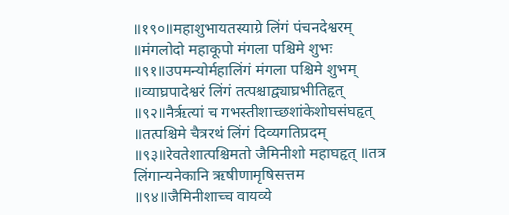॥१९०॥महाशुभायतस्याग्रे लिंगं पंचनदेश्वरम् ॥मंगलोदो महाकूपो मंगला पश्चिमे शुभः ॥९१॥उपमन्योर्महालिंगं मंगला पश्चिमे शुभम् ॥व्याघ्रपादेश्वरं लिंगं तत्पश्चाद्व्याघ्रभीतिहृत् ॥९२॥नैर्ऋत्यां च गभस्तीशाच्छशांकेशोघसंघहृत् ॥तत्पश्चिमे चैत्ररथं लिंगं दिव्यगतिप्रदम् ॥९३॥रेवतेशात्पश्चिमतो जैमिनीशो महाघहृत् ॥तत्र लिंगान्यनेकानि ऋषीणामृषिसत्तम ॥९४॥जैमिनीशाच्च वायव्ये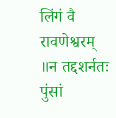लिंगं वै रावणेश्वरम् ॥न तद्दशर्नतः पुंसां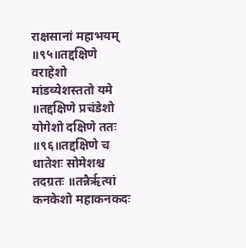राक्षसानां महाभयम् ॥९५॥तद्दक्षिणे वराहेशो मांडव्येशस्ततो यमे ॥तद्दक्षिणे प्रचंडेशो योगेशो दक्षिणे ततः ॥९६॥तद्दक्षिणे च धातेशः सोमेशश्च तदग्रतः ॥तन्नैर्ऋत्यां कनकेशो महाकनकदः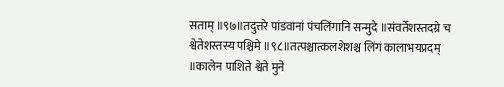सताम् ॥९७॥तदुत्तरे पांडवानां पंचलिंगानि सन्मुदे ॥संवर्तेशस्तदग्रे च श्वेतेशस्तस्य पश्चिमे ॥९८॥तत्पश्चात्कलशेशश्च लिंगं कालाभयप्रदम् ॥कालेन पाशिते श्वेते मुने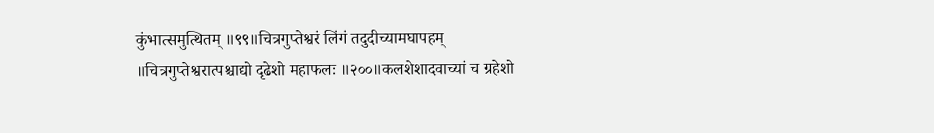कुंभात्समुत्थितम् ॥९९॥चित्रगुप्तेश्वरं लिंगं तदुदीच्यामघापहम् ॥चित्रगुप्तेश्वरात्पश्चाद्यो दृढेशो महाफलः ॥२००॥कलशेशादवाच्यां च ग्रहेशो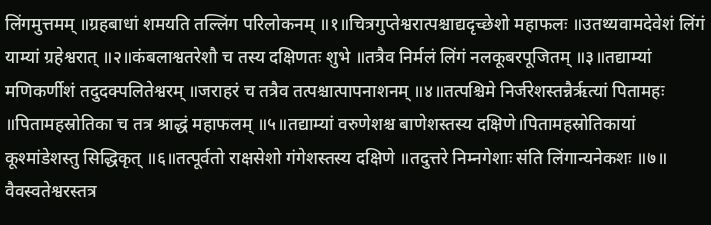लिंगमुत्तमम् ॥ग्रहबाधां शमयति तल्लिंग परिलोकनम् ॥१॥चित्रगुप्तेश्वरात्पश्चाद्यदृच्छेशो महाफलः ॥उतथ्यवामदेवेशं लिंगं याम्यां ग्रहेश्वरात् ॥२॥कंबलाश्वतरेशौ च तस्य दक्षिणतः शुभे ॥तत्रैव निर्मलं लिंगं नलकूबरपूजितम् ॥३॥तद्याम्यां मणिकर्णीशं तदुदक्पलितेश्वरम् ॥जराहरं च तत्रैव तत्पश्चात्पापनाशनम् ॥४॥तत्पश्चिमे निर्जरेशस्तन्नैर्ऋत्यां पितामहः ॥पितामहस्रोतिका च तत्र श्राद्धं महाफलम् ॥५॥तद्याम्यां वरुणेशश्च बाणेशस्तस्य दक्षिणे।पितामहस्रोतिकायां कूश्मांडेशस्तु सिद्धिकृत् ॥६॥तत्पूर्वतो राक्षसेशो गंगेशस्तस्य दक्षिणे ॥तदुत्तरे निम्नगेशाः संति लिंगान्यनेकशः ॥७॥ वैवस्वतेश्वरस्तत्र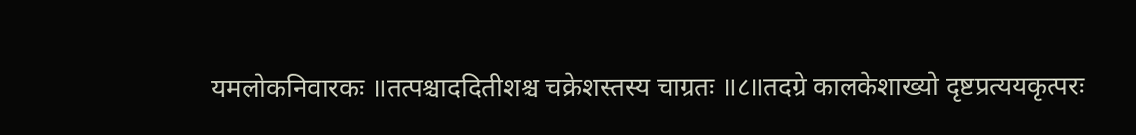यमलोकनिवारकः ॥तत्पश्चाददितीशश्च चक्रेशस्तस्य चाग्रतः ॥८॥तदग्रे कालकेशाख्यो दृष्टप्रत्ययकृत्परः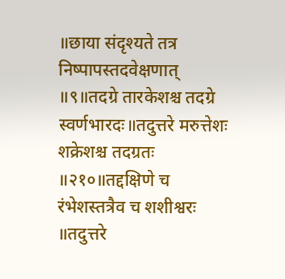॥छाया संदृश्यते तत्र निष्पापस्तदवेक्षणात् ॥९॥तदग्रे तारकेशश्च तदग्रे स्वर्णभारदः॥तदुत्तरे मरुत्तेशः शक्रेशश्च तदग्रतः ॥२१०॥तद्दक्षिणे च रंभेशस्तत्रैव च शशीश्वरः ॥तदुत्तरे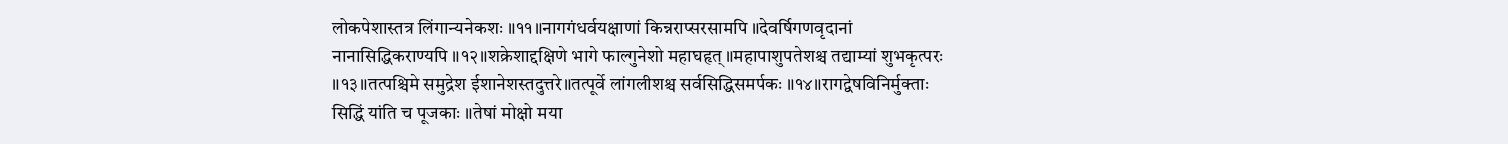लोकपेशास्तत्र लिंगान्यनेकशः ॥११॥नागगंधर्वयक्षाणां किन्नराप्सरसामपि ॥देवर्षिगणवृदानां नानासिद्धिकराण्यपि ॥१२॥शक्रेशाद्दक्षिणे भागे फाल्गुनेशो महाघहृत् ॥महापाशुपतेशश्च तद्याम्यां शुभकृत्परः ॥१३॥तत्पश्चिमे समुद्रेश ईशानेशस्तदुत्तरे॥तत्पूर्वे लांगलीशश्च सर्वसिद्धिसमर्पकः ॥१४॥रागद्वेषविनिर्मुक्ताः सिद्धिं यांति च पूजकाः ॥तेषां मोक्षो मया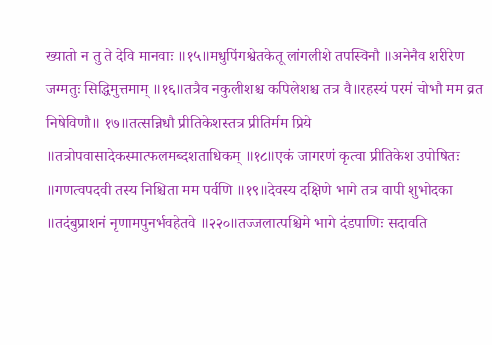ख्यातो न तु ते देवि मानवाः ॥१५॥मधुपिंगश्वेतकेतू लांगलीशे तपस्विनौ ॥अनेनैव शरीरेण जग्मतुः सिद्धिमुत्तमाम् ॥१६॥तत्रैव नकुलीशश्च कपिलेशश्च तत्र वै॥रहस्यं परमं चोभौ मम व्रत निषेविणौ॥ १७॥तत्सन्निधौ प्रीतिकेशस्तत्र प्रीतिर्मम प्रिये ॥तत्रोपवासादेकस्मात्फलमब्दशताधिकम् ॥१८॥एकं जागरणं कृत्वा प्रीतिकेश उपोषितः ॥गणत्वपदवी तस्य निश्चिता मम पर्वणि ॥१९॥देवस्य दक्षिणे भागे तत्र वापी शुभोदका ॥तदंबुप्राशनं नृणामपुनर्भवहेतवे ॥२२०॥तज्जलात्पश्चिमे भागे दंडपाणिः सदावति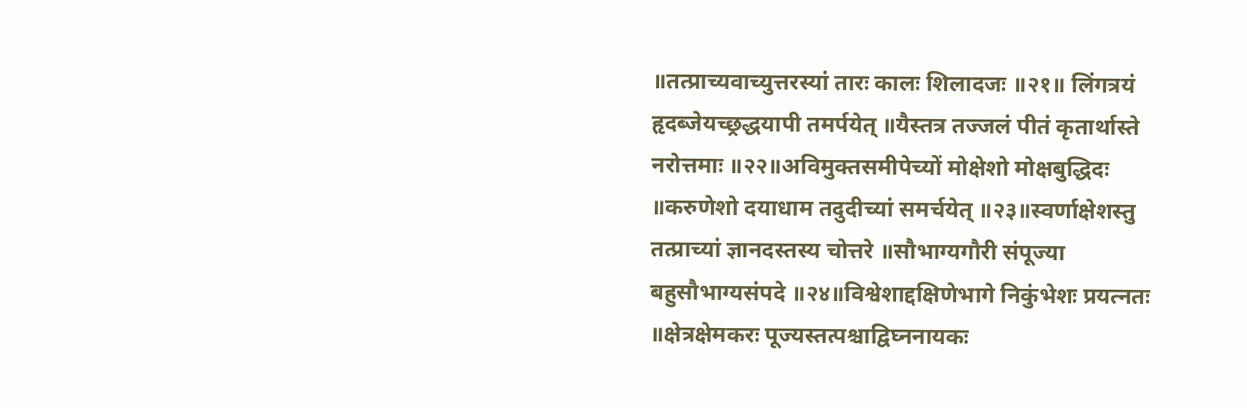॥तत्प्राच्यवाच्युत्तरस्यां तारः कालः शिलादजः ॥२१॥ लिंगत्रयं हृदब्जेयच्छ्रद्धयापी तमर्पयेत् ॥यैस्तत्र तज्जलं पीतं कृतार्थास्ते नरोत्तमाः ॥२२॥अविमुक्तसमीपेच्यों मोक्षेशो मोक्षबुद्धिदः ॥करुणेशो दयाधाम तदुदीच्यां समर्चयेत् ॥२३॥स्वर्णाक्षेशस्तु तत्प्राच्यां ज्ञानदस्तस्य चोत्तरे ॥सौभाग्यगौरी संपूज्या बहुसौभाग्यसंपदे ॥२४॥विश्वेशाद्दक्षिणेभागे निकुंभेशः प्रयत्नतः ॥क्षेत्रक्षेमकरः पूज्यस्तत्पश्चाद्विघ्ननायकः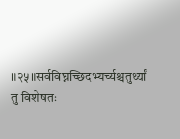॥२५॥सर्वविघ्नच्छिदभ्यर्च्यश्चतुर्थ्यां तु विशेषतः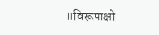॥विरूपाक्षो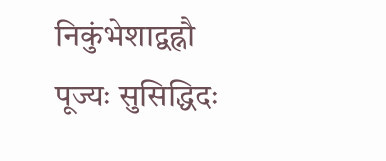निकुंभेशाद्वह्नौ पूज्यः सुसिद्धिदः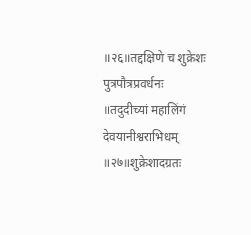॥२६॥तद्दक्षिणे च शुक्रेशः पुत्रपौत्रप्रवर्धनः ॥तदुदीच्यां महालिंगं देवयानीश्वराभिधम् ॥२७॥शुक्रेशादग्रतः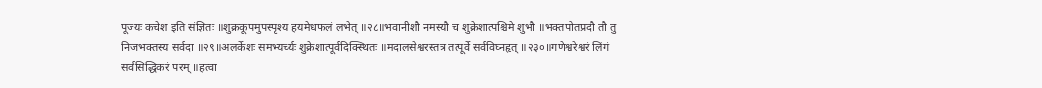पूज्यः कचेश इति संज्ञितः ॥शुक्रकूपमुपस्पृश्य हयमेधफलं लभेत् ॥२८॥भवानीशौ नमस्यौ च शुक्रेशात्पश्चिमे शुभौ ॥भक्तपोतप्रदौ तौ तु निजभक्तस्य सर्वदा ॥२९॥अलर्केशः समभ्यर्च्यः शुक्रेशात्पूर्वदिक्स्थितः ॥मदालसेश्वरस्तत्र तत्पूर्वे सर्वविघ्नहृत् ॥२३०॥गणेश्वरेश्वरं लिंगं सर्वसिद्धिकरं परम् ॥हत्वा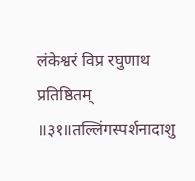लंकेश्वरं विप्र रघुणाथ प्रतिष्ठितम् ॥३१॥तल्लिंगस्पर्शनादाशु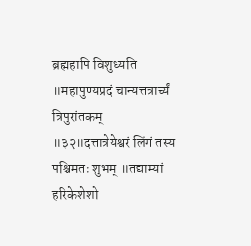ब्रह्महापि विशुध्यति ॥महापुण्यप्रदं चान्यत्तत्रार्च्यं त्रिपुरांतकम् ॥३२॥दत्तात्रेयेश्वरं लिंगं तस्य पश्चिमतः शुभम् ॥तद्याम्यां हरिकेशेशो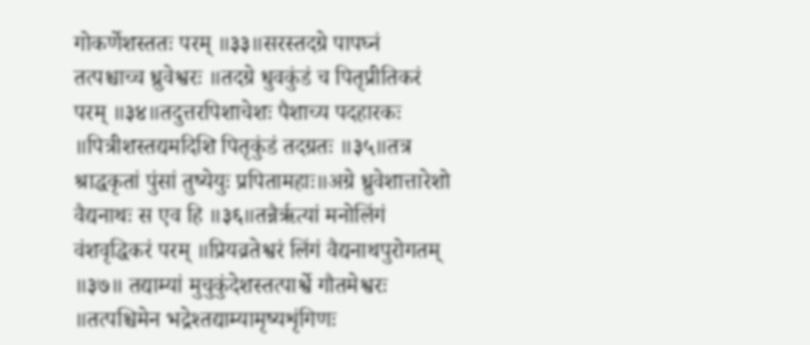गोकर्णेशस्ततः परम् ॥३३॥सरस्तदग्रे पापघ्नं तत्पश्चाच्च ध्रुवेश्वरः ॥तदग्रे धुवकुंडं च पितृप्रीतिकरं परम् ॥३४॥तदुत्तरपिशाचेशः पैशाच्य पदहारकः ॥पित्रीशस्तद्यमदिशि पितृकुंडं तदग्रतः ॥३५॥तत्र श्राद्धकृतां पुंसां तुष्येयुः प्रपितामहाः॥अग्रे ध्रुवेशात्तारेशो वैद्यनाथः स एव हि ॥३६॥तन्नैर्ऋत्यां मनोलिंगं वंशवृद्धिकरं परम् ॥प्रियव्रतेश्वरं लिंगं वैद्यनाथपुरोगतम् ॥३७॥ तद्याम्यां मुचुकुंदेशस्तत्पार्श्वे गौतमेश्वरः ॥तत्पश्चिमेन भद्रेश्तद्याम्यामृष्यशृंगिणः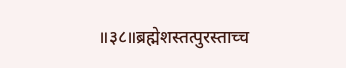॥३८॥ब्रह्मेशस्तत्पुरस्ताच्च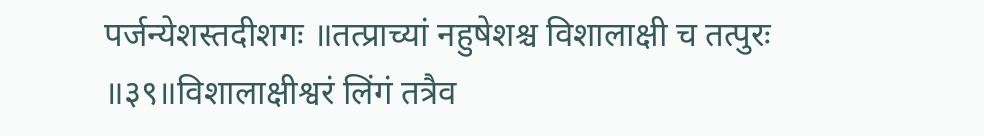पर्जन्येशस्तदीशगः ॥तत्प्राच्यां नहुषेशश्च विशालाक्षी च तत्पुरः ॥३९॥विशालाक्षीश्वरं लिंगं तत्रैव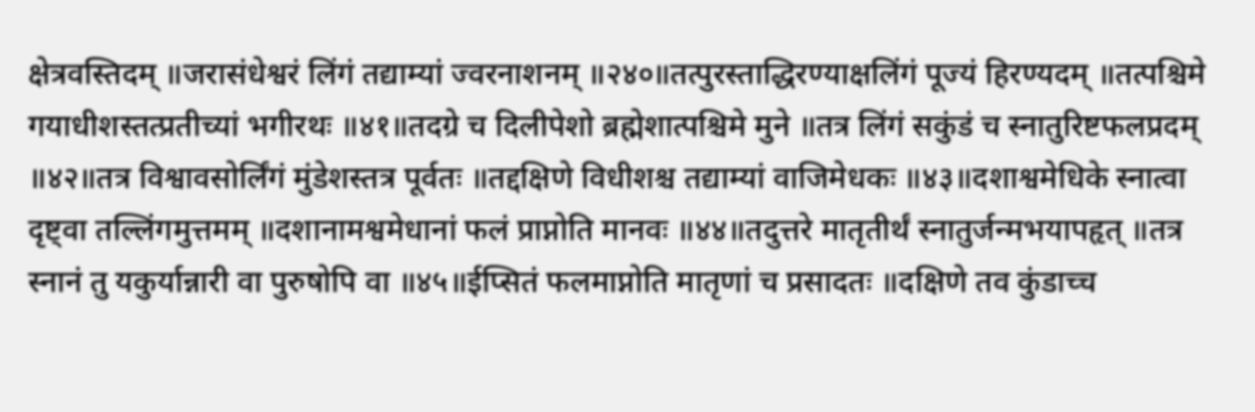क्षेत्रवस्तिदम् ॥जरासंधेश्वरं लिंगं तद्याम्यां ज्वरनाशनम् ॥२४०॥तत्पुरस्ताद्धिरण्याक्षलिंगं पूज्यं हिरण्यदम् ॥तत्पश्चिमे गयाधीशस्तत्प्रतीच्यां भगीरथः ॥४१॥तदग्रे च दिलीपेशो ब्रह्मेशात्पश्चिमे मुने ॥तत्र लिंगं सकुंडं च स्नातुरिष्टफलप्रदम् ॥४२॥तत्र विश्वावसोर्लिंगं मुंडेशस्तत्र पूर्वतः ॥तद्दक्षिणे विधीशश्च तद्याम्यां वाजिमेधकः ॥४३॥दशाश्वमेधिके स्नात्वा दृष्ट्वा तल्लिंगमुत्तमम् ॥दशानामश्वमेधानां फलं प्राप्नोति मानवः ॥४४॥तदुत्तरे मातृतीर्थं स्नातुर्जन्मभयापहृत् ॥तत्र स्नानं तु यकुर्यान्नारी वा पुरुषोपि वा ॥४५॥ईप्सितं फलमाप्नोति मातृणां च प्रसादतः ॥दक्षिणे तव कुंडाच्च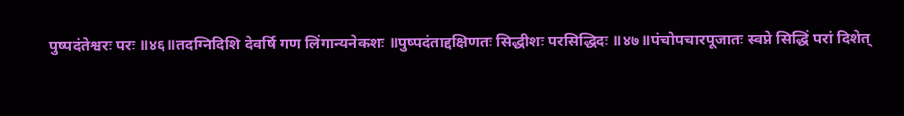पुष्पदंतेश्वरः परः ॥४६॥तदग्निदिशि देवर्षि गण लिंगान्यनेकशः ॥पुष्पदंताद्दक्षिणतः सिद्धीशः परसिद्धिदः ॥४७॥पंचोपचारपूजातः स्वप्ने सिद्धिं परां दिशेत्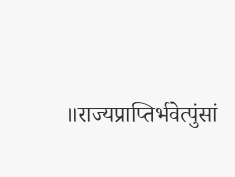॥राज्यप्राप्तिर्भवेत्पुंसां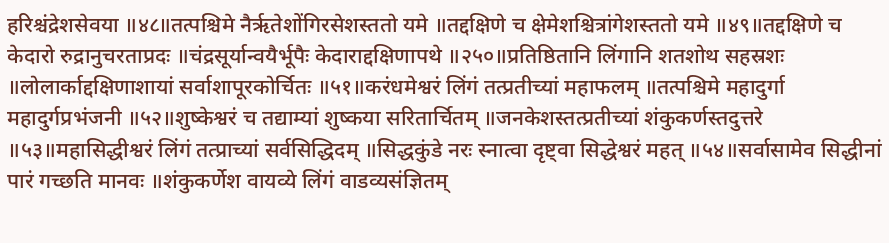हरिश्चंद्रेशसेवया ॥४८॥तत्पश्चिमे नैर्ऋतेशोंगिरसेशस्ततो यमे ॥तद्दक्षिणे च क्षेमेशश्चित्रांगेशस्ततो यमे ॥४९॥तद्दक्षिणे च केदारो रुद्रानुचरताप्रदः ॥चंद्रसूर्यान्वयैर्भूपैः केदाराद्दक्षिणापथे ॥२५०॥प्रतिष्ठितानि लिंगानि शतशोथ सहस्रशः ॥लोलार्काद्दक्षिणाशायां सर्वाशापूरकोर्चितः ॥५१॥करंधमेश्वरं लिंगं तत्प्रतीच्यां महाफलम् ॥तत्पश्चिमे महादुर्गा महादुर्गप्रभंजनी ॥५२॥शुष्केश्वरं च तद्याम्यां शुष्कया सरितार्चितम् ॥जनकेशस्तत्प्रतीच्यां शंकुकर्णस्तदुत्तरे ॥५३॥महासिद्धीश्वरं लिंगं तत्प्राच्यां सर्वसिद्धिदम् ॥सिद्धकुंडे नरः स्नात्वा दृष्ट्वा सिद्धेश्वरं महत् ॥५४॥सर्वासामेव सिद्धीनां पारं गच्छति मानवः ॥शंकुकर्णेश वायव्ये लिंगं वाडव्यसंज्ञितम्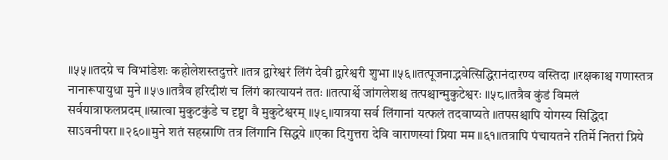॥५५॥तदग्रे च विभांडेशः कहोलेशस्तदुत्तरे ॥तत्र द्वारेश्वरं लिंगं देवी द्वारेश्वरी शुभा ॥५६॥तत्पूजनाद्भवेत्सिद्धिरानंदारण्य वस्तिदा ॥रक्षकाश्च गणास्तत्र नानारूपायुधा मुने ॥५७॥तत्रैव हरिदीशं च लिंगं कात्यायनं ततः ॥तत्पार्श्वे जांगलेशश्च तत्पश्चान्मुकुटेश्वरः ॥५८॥तत्रैव कुंडं विमलं सर्वयात्राफलप्रदम् ॥स्नात्वा मुकुटकुंडे च दृष्ट्वा वै मुकुटेश्वरम् ॥५९॥यात्रया सर्व लिंगानां यत्फलं तदवाप्यते ॥तपसश्चापि योगस्य सिद्धिदा साऽवनीपरा ॥२६०॥मुने शतं सहस्राणि तत्र लिंगानि सिद्धये ॥एका दिगुत्तरा देवि वाराणस्यां प्रिया मम ॥६१॥तत्रापि पंचायतने रतिर्मे नितरां प्रिये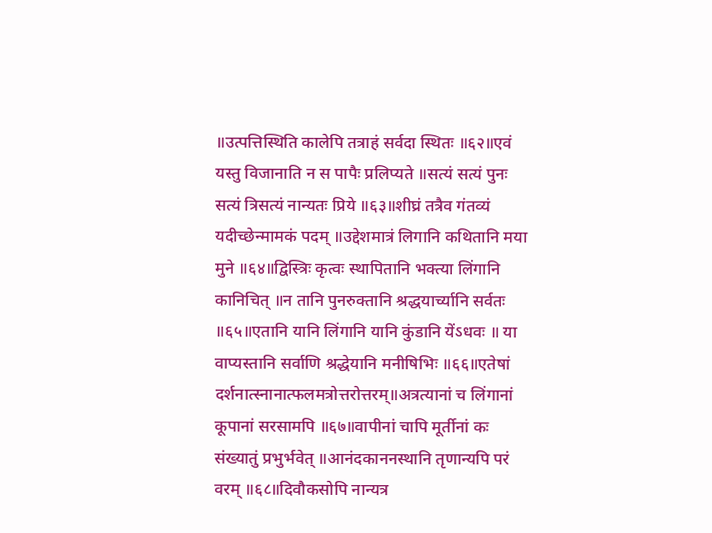॥उत्पत्तिस्थिति कालेपि तत्राहं सर्वदा स्थितः ॥६२॥एवं यस्तु विजानाति न स पापैः प्रलिप्यते ॥सत्यं सत्यं पुनः सत्यं त्रिसत्यं नान्यतः प्रिये ॥६३॥शीघ्रं तत्रैव गंतव्यं यदीच्छेन्मामकं पदम् ॥उद्देशमात्रं लिगानि कथितानि मया मुने ॥६४॥द्विस्त्रिः कृत्वः स्थापितानि भक्त्या लिंगानि कानिचित् ॥न तानि पुनरुक्तानि श्रद्धयार्च्यानि सर्वतः ॥६५॥एतानि यानि लिंगानि यानि कुंडानि येंऽधवः ॥ या वाप्यस्तानि सर्वाणि श्रद्धेयानि मनीषिभिः ॥६६॥एतेषां दर्शनात्स्नानात्फलमत्रोत्तरोत्तरम्॥अत्रत्यानां च लिंगानां कूपानां सरसामपि ॥६७॥वापीनां चापि मूर्तीनां कः संख्यातुं प्रभुर्भवेत् ॥आनंदकाननस्थानि तृणान्यपि परं वरम् ॥६८॥दिवौकसोपि नान्यत्र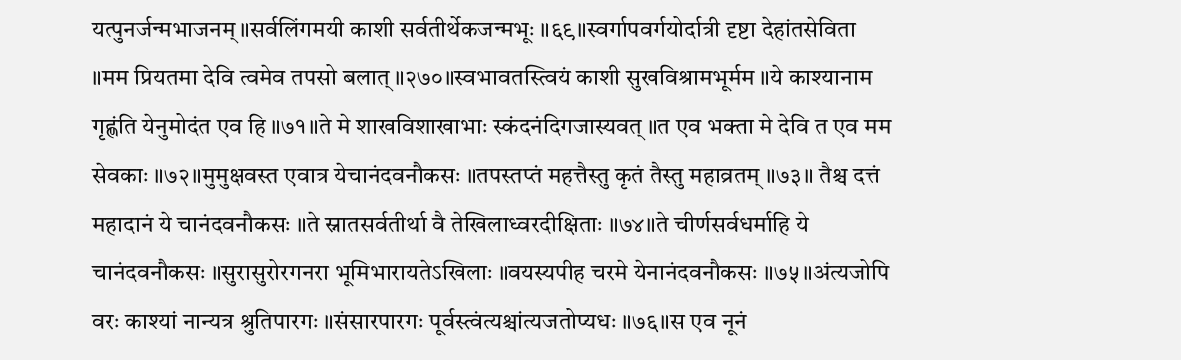यत्पुनर्जन्मभाजनम्॥सर्वलिंगमयी काशी सर्वतीर्थेकजन्मभूः ॥६९॥स्वर्गापवर्गयोर्दात्री दृष्टा देहांतसेविता ॥मम प्रियतमा देवि त्वमेव तपसो बलात् ॥२७०॥स्वभावतस्त्वियं काशी सुखविश्रामभूर्मम ॥ये काश्यानाम गृह्णंति येनुमोदंत एव हि ॥७१॥ते मे शाखविशाखाभाः स्कंदनंदिगजास्यवत् ॥त एव भक्ता मे देवि त एव मम सेवकाः ॥७२॥मुमुक्षवस्त एवात्र येचानंदवनौकसः ॥तपस्तप्तं महत्तैस्तु कृतं तैस्तु महाव्रतम् ॥७३॥ तैश्च दत्तं महादानं ये चानंदवनौकसः ॥ते स्नातसर्वतीर्था वै तेखिलाध्वरदीक्षिताः ॥७४॥ते चीर्णसर्वधर्माहि ये चानंदवनौकसः ॥सुरासुरोरगनरा भूमिभारायतेऽखिलाः ॥वयस्यपीह चरमे येनानंदवनौकसः ॥७५॥अंत्यजोपि वरः काश्यां नान्यत्र श्रुतिपारगः ॥संसारपारगः पूर्वस्त्वंत्यश्चांत्यजतोप्यधः ॥७६॥स एव नूनं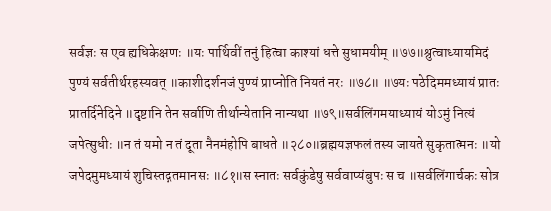सर्वज्ञः स एव ह्यधिकेक्षणः ॥यः पार्थिवीं तनुं हित्वा काश्यां धत्ते सुधामयीम् ॥७७॥श्रुत्वाध्यायमिदं पुण्यं सर्वतीर्थरहस्यवत् ॥काशीदर्शनजं पुण्यं प्राप्नोति नियतं नरः ॥७८॥ ॥७यः पठेदिममध्यायं प्रातः प्रातर्दिनेदिने ॥दृष्टानि तेन सर्वाणि तीर्थान्येतानि नान्यथा ॥७९॥सर्वलिंगमयाध्यायं योऽमुं नित्यं जपेत्सुधीः ॥न तं यमो न तं दूता नैनमंहोपि बाधते ॥२८०॥ब्रह्मयज्ञफलं तस्य जायते सुकृतात्मनः ॥यो जपेदमुमध्यायं शुचिस्तद्गतमानसः ॥८१॥स स्नातः सर्वकुंडेषु सर्ववाप्यंबुपः स च ॥सर्वलिंगार्चकः सोत्र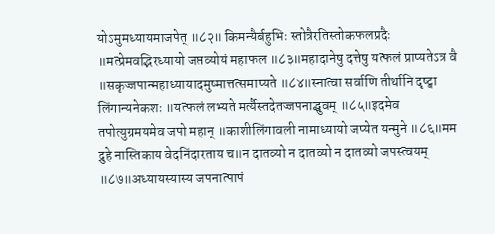योऽमुमध्यायमाजपेत् ॥८२॥ किमन्यैर्बहुभिः स्तोत्रैरतिस्तोकफलप्रदैः ॥मत्प्रेमवद्भिरध्यायो जप्तव्योयं महाफल ॥८३॥महादानेषु दत्तेषु यत्फलं प्राप्यतेऽत्र वै ॥सकृज्जपान्महाध्यायादमुष्मात्तत्समाप्यते ॥८४॥स्नात्वा सर्वाणि तीर्थानि दृष्ट्वा लिंगान्यनेकशः ॥यत्फलं लभ्यते मर्त्यैस्तदेतज्जपनाद्ध्रुवम् ॥८५॥इदमेव तपोत्युग्रमयमेव जपो महान् ॥काशीलिंगावली नामाध्यायो जप्येत यन्मुने ॥८६॥मम द्रुहे नास्तिकाय वेदनिंदारताय च॥न दातव्यो न दातव्यो न दातव्यो जपस्त्वयम् ॥८७॥अध्यायस्यास्य जपनात्पापं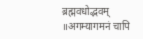ब्रह्मवधोद्भवम् ॥अगम्यागमनं चापि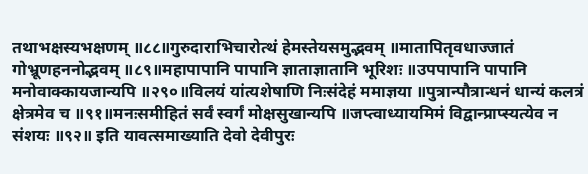तथाभक्षस्यभक्षणम् ॥८८॥गुरुदाराभिचारोत्थं हेमस्तेयसमुद्भवम् ॥मातापितृवधाज्जातं गोभ्रूणहननोद्भवम् ॥८९॥महापापानि पापानि ज्ञाताज्ञातानि भूरिशः ॥उपपापानि पापानि मनोवाक्कायजान्यपि ॥२९०॥विलयं यांत्यशेषाणि निःसंदेहं ममाज्ञया ॥पुत्रान्पौत्रान्धनं धान्यं कलत्रं क्षेत्रमेव च ॥९१॥मनःसमीहितं सर्वं स्वर्गं मोक्षसुखान्यपि ॥जप्त्वाध्यायमिमं विद्वान्प्राप्स्यत्येव न संशयः ॥९२॥ इति यावत्समाख्याति देवो देवीपुरः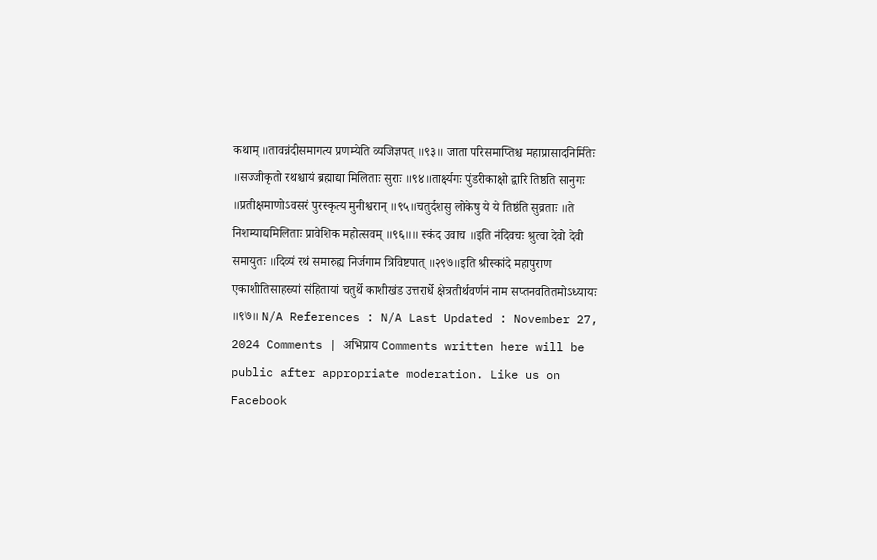कथाम् ॥तावन्नंदीसमागत्य प्रणम्येति व्यजिज्ञपत् ॥९३॥ जाता परिसमाप्तिश्च महाप्रासादनिर्मितेः ॥सज्जीकृतो रथश्चायं ब्रह्माद्या मिलिताः सुराः ॥९४॥तार्क्ष्यगः पुंडरीकाक्षो द्वारि तिष्ठति सानुगः ॥प्रतीक्षमाणोऽवसरं पुरस्कृत्य मुनीश्वरान् ॥९५॥चतुर्दशसु लोकेषु ये ये तिष्ठंति सुव्रताः ॥ते निशम्याद्यमिलिताः प्रावेशिक महोत्सवम् ॥९६॥॥ स्कंद उवाच ॥इति नंदिवचः श्रुत्वा देवो देवी समायुतः ॥दिव्यं रथं समारुह्य निर्जगाम त्रिविष्टपात् ॥२९७॥इति श्रीस्कांदे महापुराण एकाशीतिसाहस्र्यां संहितायां चतुर्थे काशीखंड उत्तरार्धे क्षेत्रतीर्थवर्णनं नाम सप्तनवतितमोऽध्यायः ॥९७॥ N/A References : N/A Last Updated : November 27, 2024 Comments | अभिप्राय Comments written here will be public after appropriate moderation. Like us on Facebook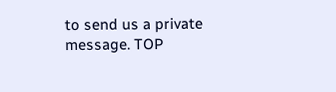to send us a private message. TOP